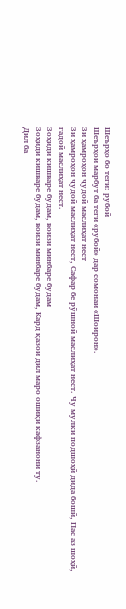Шеърҳо бо теги: рубоӣ
Шеърҳои марбут ба теги «рубоӣ» дар сомонаи «Шоирон».
Зи ҳамроҳон ҷудоӣ маслиҳат нест
Зи ҳамроҳон ҷудоӣ маслиҳат нест, Сафар бе рӯшноӣ маслиҳат нест. Чу мулки подшоҳӣ дида бошӣ, Пас аз шоҳӣ, гадоӣ маслиҳат нест.
Зоҳиди кишваре будам, воизи минбаре будам
Зоҳиди кишваре будам, воизи минбаре будам, Кард қазои дил маро ошиқи кафзанони ту.
Дил ба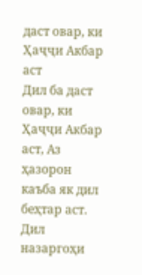даст овар, ки Ҳаҷҷи Акбар аст
Дил ба даст овар, ки Ҳаҷҷи Акбар аст, Аз ҳазорон каъба як дил беҳтар аст. Дил назаргоҳи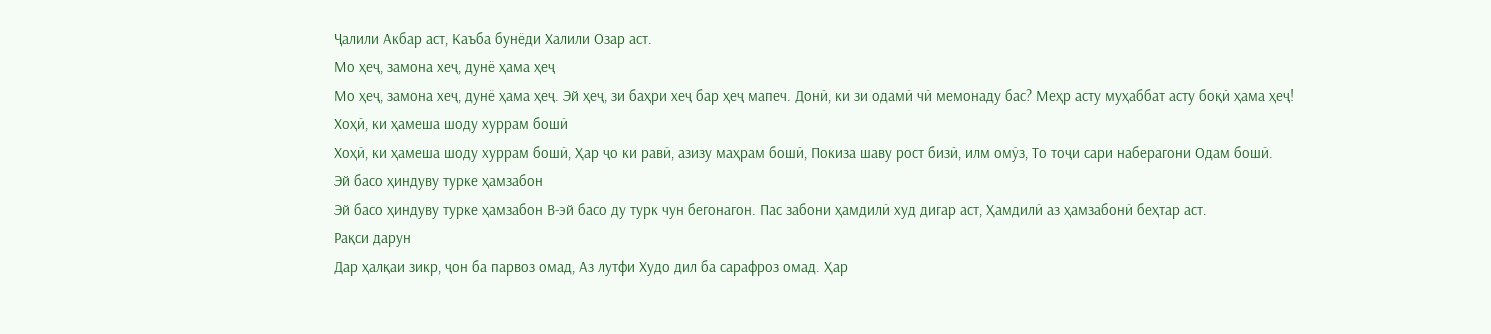Ҷалили Акбар аст, Каъба бунёди Халили Озар аст.
Мо ҳеҷ, замона хеҷ, дунё ҳама ҳеҷ
Мо ҳеҷ, замона хеҷ, дунё ҳама ҳеҷ. Эй ҳеҷ, зи баҳри хеҷ бар ҳеҷ мапеч. Донӣ, ки зи одамӣ чӣ мемонаду бас? Меҳр асту муҳаббат асту боқӣ ҳама ҳеҷ!
Хоҳӣ, ки ҳамеша шоду хуррам бошӣ
Хоҳӣ, ки ҳамеша шоду хуррам бошӣ, Ҳар ҷо ки равӣ, азизу маҳрам бошӣ, Покиза шаву рост бизӣ, илм омӯз, То тоҷи сари наберагони Одам бошӣ.
Эй басо ҳиндуву турке ҳамзабон
Эй басо ҳиндуву турке ҳамзабон В-эй басо ду турк чун бегонагон. Пас забони ҳамдилӣ худ дигар аст, Ҳамдилӣ аз ҳамзабонӣ беҳтар аст.
Рақси дарун
Дар ҳалқаи зикр, ҷон ба парвоз омад, Аз лутфи Худо дил ба сарафроз омад. Ҳар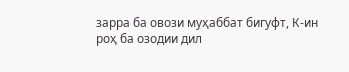зарра ба овози муҳаббат бигуфт, К-ин роҳ ба озодии дил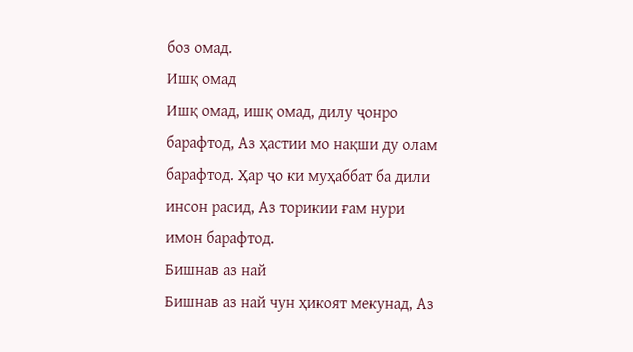боз омад.
Ишқ омад
Ишқ омад, ишқ омад, дилу ҷонро барафтод, Аз ҳастии мо нақши ду олам барафтод. Ҳар ҷо ки муҳаббат ба дили инсон расид, Аз торикии ғам нури имон барафтод.
Бишнав аз най
Бишнав аз най чун ҳикоят мекунад, Аз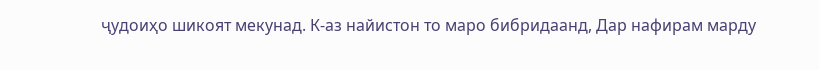ҷудоиҳо шикоят мекунад. К-аз найистон то маро бибридаанд, Дар нафирам марду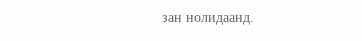зан нолидаанд.